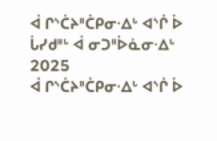ᐋ ᒋᔅᑖᔨᐦᑖᑭᓂᐎᒡ ᐊᔅᒌ ᐆ ᒑᓯᑯᐦᒡ ᐋ ᓂᑐᐦᐆᓈᓂᐎᒡ 2025
ᐋ ᒋᔅᑖᔨᐦᑖᑭᓂᐎᒡ ᐊᔅᒌ ᐆ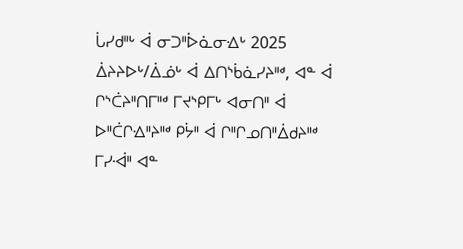ᒑᓯᑯᐦᒡ ᐋ ᓂᑐᐦᐆᓈᓂᐎᒡ 2025
ᐄᔨᔨᐅᒡ/ᐄᓅᒡ ᐋ ᐃᑎᔅᑳᓈᓯᔨᐦᒄ, ᐊᓐ ᐋ ᒋᔅᑖᔨᐦᑎᒥᐦᒄ ᒥᔪᔅᑭᒥᒡ ᐊᓂᑎᐦ ᐋ ᐅᐦᑖᒋᐎᐦᔨᐦᒄ ᑭᔮᐦ ᐋ ᒋᐦᒋᓄᑎᐦᐄᑯᔨᐦᒄ ᒥᓯᐙᐦ ᐊᓐ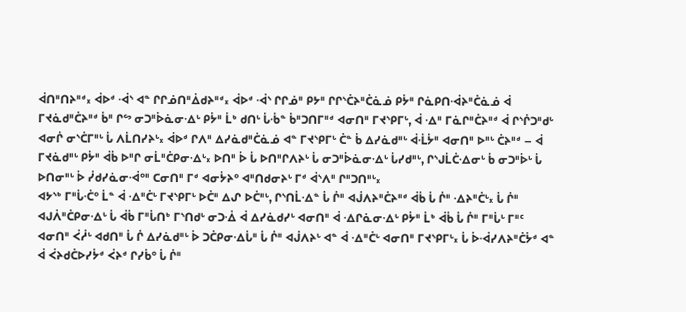ᐋᑎᐦᑎᔨᐦᒄ᙮ ᐋᐅᒄ ᐙᔅ ᐊᓐ ᒋᒋᓅᑎᐦᐄᑯᔨᐦᒄ᙮ ᐋᐅᒄ ᐙᔅ ᒋᒋᓅᐦ ᑭᔭᐦ ᒋᒋᔅᑖᔨᐦᑖᓈᓅ ᑭᔮᐦ ᒋᓈᑭᑎᐙᔨᐦᑖᓈᓅ ᐋ ᒥᔪᓈᑯᐦᑖᔨᐦᒄ ᑳᐦ ᒋᔥ ᓂᑐᐦᐆᓈᓂᐎᒡ ᑭᔮᐦ ᒫᒃ ᑯᑎᒡ ᒑᒀᓐ ᑳᐦᑐᑎᒥᐦᒄ ᐊᓂᑎᐦ ᒥᔪᔅᑭᒥᒡ, ᐋ ᐎᐦ ᒥᓈᒋᐦᑖᔨᐦᒄ ᐋ ᒋᔅᒌᑐᐦᑯᒡ ᐊᓂᒌ ᓂᔅᑖᒥᐦᒡ ᒑ ᐱᒫᑎᓯᔨᒡ᙮ ᐋᐅᒄ ᒋᐱᐦ ᐃᓯᓈᑯᐦᑖᓈᓅ ᐊᓐ ᒥᔪᔅᑭᒥᒡ ᑖᓐ ᑳ ᐃᓯᓈᑯᐦᒡ ᐋᒸᔮᐦ ᐊᓂᑎᐦ ᐅᐦᒡ ᑖᔨᐦᒄ – ᐋ ᒥᔪᓈᑯᐦᒡ ᑭᔮᐦ ᐋᑳ ᐅᐦᒋ ᓂᒫᐦᑖᑭᓂᐎᒡ᙮ ᐅᑎᐦ ᐆ ᒑ ᐅᑎᐦᒋᐱᔨᒡ ᒑ ᓂᑐᐦᐆᓈᓂᐎᒡ ᒑᓯᑯᐦᒡ, ᒋᔅᒍᒫᑖᐎᓂᒡ ᑳ ᓂᑐᐦᐆᒡ ᒑ ᐅᑎᓂᐦᒡ ᐆ ᓰᑯᓯᓈᓂᐙᐤᐦ ᑕᓂᑎᐦ ᒥᒄ ᐊᓂᔮᔨᐤ ᐊᐦᑎᑯᓂᔨᒡ ᒥᒄ ᐋᔅᐱᐦ ᒋᐦᑐᑎᐦᒡ᙮
ᐊᔭᔅᒃ ᒥᐦᒑᑣᐤ ᒫᓐ ᐋ ᐧᐃᐦᑖᒡ ᒥᔪᔅᑭᒥᒡ ᐅᑖᐦ ᐃᔑ ᐅᑖᐦᒡ, ᒋᔅᑎᒫᐎᓐ ᒑ ᒌᐦ ᐊᒎᐱᔨᐦᑖᔨᐦᒄ ᐋᑳ ᒑ ᒌᐦ ᐎᔨᐦᑖᒡ᙮ ᒑ ᒌᐦ ᐊᒍᐲᐦᑖᑭᓂᐎᒡ ᒑ ᐋᑳ ᒥᐦᒑᑎᒃ ᒥᔅᑎᑯᒡ ᓂᑐᐐ ᐋ ᐃᓯᓈᑯᓯᒡ ᐊᓂᑎᐦ ᐋ ᐎᒋᓈᓂᐎᒡ ᑭᔮᐦ ᒫᒃ ᐋᑳ ᒑ ᒌᐦ ᒥᐦᒑᒡ ᒥᐦᑦ ᐊᓂᑎᐦ ᐹᓲᒡ ᐊᑯᑎᐦ ᒑ ᒌ ᐃᓯᓈᑯᐦᒡ ᐆ ᑐᑖᑭᓂᐎᒑᐦ ᒑ ᒌᐦ ᐊᒎᐱᔨᒡ ᐊᓐ ᐋ ᐎᐦᑖᒡ ᐊᓂᑎᐦ ᒥᔪᔅᑭᒥᒡ᙮ ᒑ ᐆᐙᓯᐱᔨᐦᑖᔮᒄ ᐊᓐ ᐋ ᐹᔨᑯᑖᐅᓯᔮᒄ ᐹᔨᒄ ᒋᓯᑳᐤ ᒑ ᒌᐦ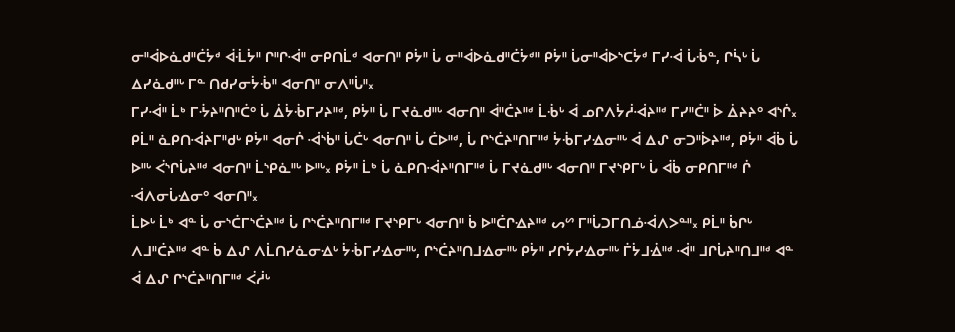ᓂᐦᐋᐅᓈᑯᐦᑖᔮᒄ ᐋᒸᔮᐦ ᒋᐦᒋᐙᐦ ᓂᑭᑎᒫᒄ ᐊᓂᑎᐦ ᑭᔮᐦ ᒑ ᓂᐦᐋᐅᓈᑯᐦᑖᔮᒄᐦ ᑭᔮᐦ ᒑᓂᐦᐋᐅᔅᑕᔮᒄ ᒥᓯᐙ ᒑᒀᓐ, ᒋᓵᒡ ᒑ ᐃᓯᓈᑯᐦᒡ ᒥᓐ ᑎᑯᓯᓂᔮᒀᐦ ᐊᓂᑎᐦ ᓂᐱᐦᒑᐦ᙮
ᒥᓯᐙᐦ ᒫᒃ ᒥᔻᔨᐦᑎᐦᑖᐤ ᒑ ᐄᔮᒀᒥᓯᔨᐦᒄ, ᑭᔮᐦ ᒑ ᒥᔪᓈᑯᐦᒡ ᐊᓂᑎᐦ ᐋᐦᑖᔨᐦᒄ ᒫᒀᒡ ᐋ ᓄᒋᐱᔮᓲᐙᔨᐦᒄ ᒥᓯᐦᑖᐦ ᐆ ᐄᔨᔨᐤ ᐊᔅᒌ᙮ ᑭᒫᐦ ᓈᑭᑎᐙᔨᒥᐦᑯᒡ ᑭᔮᐦ ᐊᓂᒌ ᐙᔅᑳᐦ ᒑᑖᒡ ᐊᓂᑎᐦ ᒑ ᑖᐅᐦᒄ, ᒑ ᒋᔅᑖᔨᐦᑎᒥᐦᒄ ᔮᒀᒥᓯᐎᓂᐦᒡ ᐋ ᐃᔑ ᓂᑐᐦᐆᔨᐦᒄ, ᑭᔮᐦ ᐋᑳ ᒑ ᐅᐦᒡ ᐹᔅᒋᒑᔨᐦᒄ ᐊᓂᑎᐦ ᒫᔅᑭᓈᐦᒡ ᐅᐦᒡ᙮ ᑭᔮᐦ ᒫᒃ ᒑ ᓈᑭᑎᐙᔨᐦᑎᒥᐦᒄ ᒑ ᒥᔪᓈᑯᐦᒡ ᐊᓂᑎᐦ ᒥᔪᔅᑭᒥᒡ ᒑ ᐋᑳ ᓂᑭᑎᒥᐦᒄ ᒌ ᐙᐱᓂᒑᐎᓂᐤ ᐊᓂᑎᐦ᙮
ᒫᐅᒡ ᒫᒃ ᐊᓐ ᒑ ᓂᔅᑖᒥᔅᑖᔨᐦᒄ ᒑ ᒋᔅᑖᔨᐦᑎᒥᐦᒄ ᒥᔪᔅᑭᒥᒡ ᐊᓂᑎᐦ ᑳ ᐅᐦᑖᒋᐎᔨᐦᒄ ᔕᔥ ᒥᐦᒑᑐᒥᑎᓅᐙᐱᐳᓐᐦ᙮ ᑭᒫᐦ ᑳᒋᒡ ᐱᒧᐦᑖᔨᐦᒄ ᐊᓐ ᑳ ᐃᔑ ᐱᒫᑎᓯᓈᓂᐎᒡ ᔮᒀᒥᓯᐎᓂᐦᒡ, ᒋᔅᑖᔨᐦᑎᒧᐎᓂᐦᒡ ᑭᔮᐦ ᓯᒋᔮᓯᐎᓂᐦᒡ ᒦᔮᒧᐐᐦᒄ ᐙᐦ ᒧᒋᒑᔨᐦᑎᒧᐦᒄ ᐊᓐ ᐋ ᐃᔑ ᒋᔅᑖᔨᐦᑎᒥᐦᒄ ᐹᓲᒡ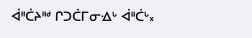ᐋᐦᑖᔨᐦᒄ ᒋᑐᑖᒥᓂᐎᒡ ᐋᐦᑖᒡ᙮